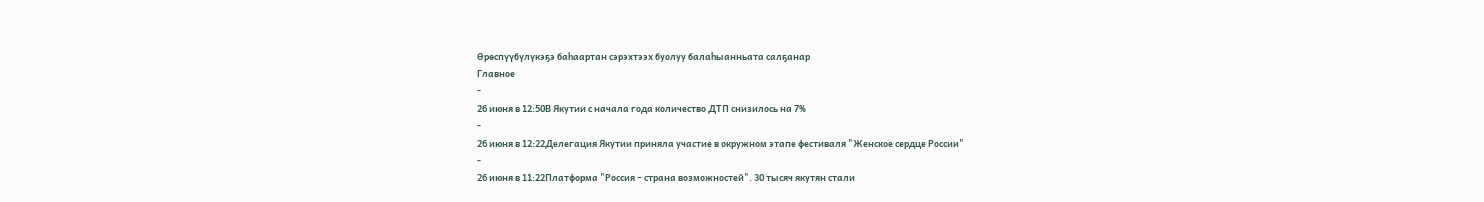Өрөспүүбүлүкэҕэ баһаартан сэрэхтээх буолуу балаһыанньата салҕанар
Главное
-
26 июня в 12:50В Якутии с начала года количество ДТП снизилось на 7%
-
26 июня в 12:22Делегация Якутии приняла участие в окружном этапе фестиваля "Женское сердце России"
-
26 июня в 11:22Платформа "Россия – страна возможностей". 30 тысяч якутян стали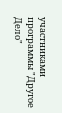участниками программы "Другое Дело"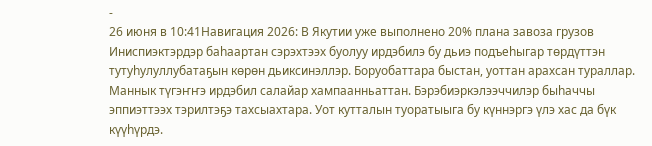-
26 июня в 10:41Навигация 2026: В Якутии уже выполнено 20% плана завоза грузов
Иниспиэктэрдэр баһаартан сэрэхтээх буолуу ирдэбилэ бу дьиэ подъеһыгар төрдүттэн тутуһулуллубатаҕын көрөн дьиксинэллэр. Боруобаттара быстан, уоттан арахсан тураллар.
Маннык түгэҥҥэ ирдэбил салайар хампаанньаттан. Бэрэбиэркэлээччилэр быһаччы эппиэттээх тэрилтэҕэ тахсыахтара. Уот кутталын туоратыыга бу күннэргэ үлэ хас да бүк күүһүрдэ.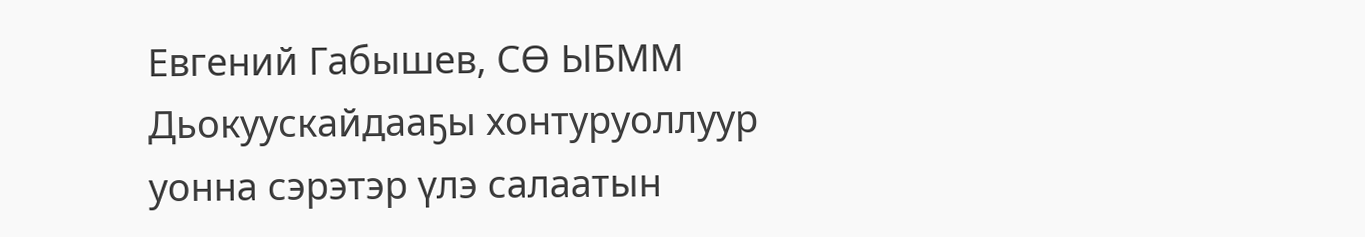Евгений Габышев, СӨ ЫБММ Дьокуускайдааҕы хонтуруоллуур уонна сэрэтэр үлэ салаатын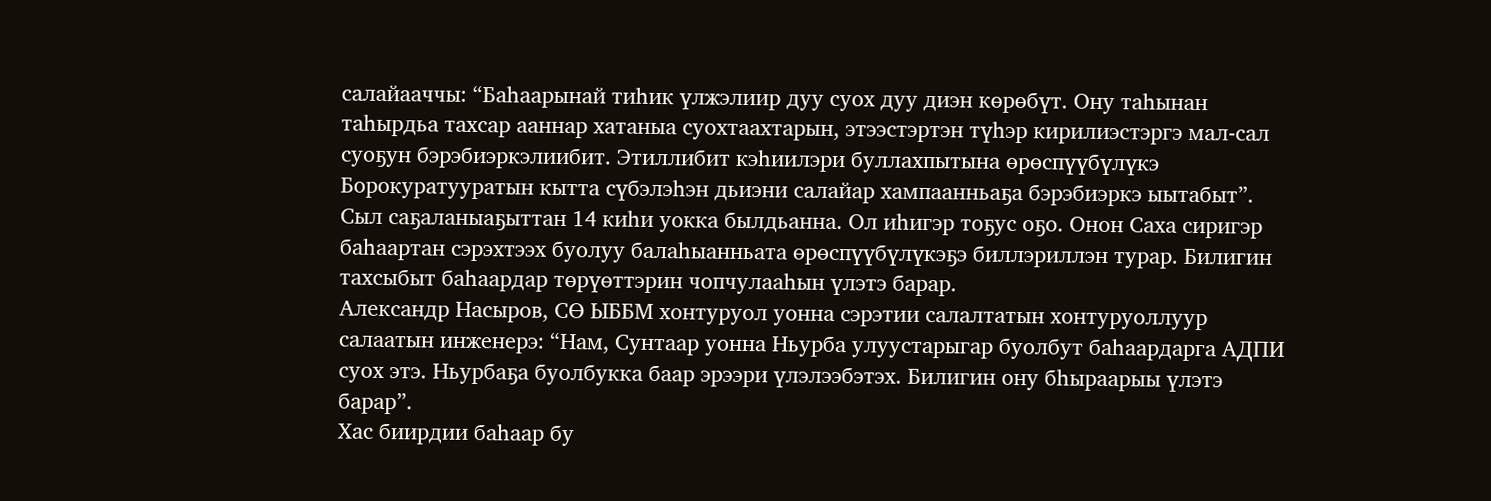салайааччы: “Баһаарынай тиһик үлжэлиир дуу суох дуу диэн көрөбүт. Ону таһынан таһырдьа тахсар ааннар хатаныа суохтаахтарын, этээстэртэн түһэр кирилиэстэргэ мал-сал суоҕун бэрэбиэркэлиибит. Этиллибит кэһиилэри буллахпытына өрөспүүбүлүкэ Борокуратууратын кытта сүбэлэһэн дьиэни салайар хампаанньаҕа бэрэбиэркэ ыытабыт”.
Сыл саҕаланыаҕыттан 14 киһи уокка былдьанна. Ол иһигэр тоҕус оҕо. Онон Саха сиригэр баһаартан сэрэхтээх буолуу балаһыанньата өрөспүүбүлүкэҕэ биллэриллэн турар. Билигин тахсыбыт баһаардар төрүөттэрин чопчулааһын үлэтэ барар.
Александр Насыров, СӨ ЫББМ хонтуруол уонна сэрэтии салалтатын хонтуруоллуур салаатын инженерэ: “Нам, Сунтаар уонна Ньурба улуустарыгар буолбут баһаардарга АДПИ суох этэ. Ньурбаҕа буолбукка баар эрээри үлэлээбэтэх. Билигин ону бһыраарыы үлэтэ барар”.
Хас биирдии баһаар бу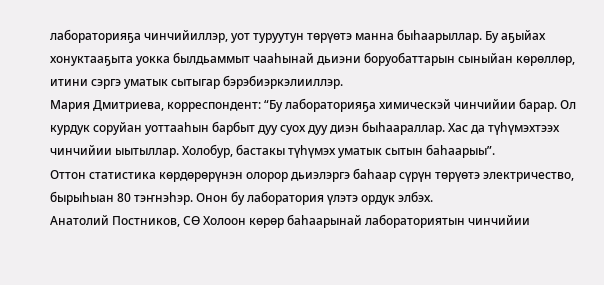лабораторияҕа чинчийиллэр, уот туруутун төрүөтэ манна быһаарыллар. Бу аҕыйах хонуктааҕыта уокка былдьаммыт чааһынай дьиэни боруобаттарын сыныйан көрөллөр, итини сэргэ уматык сытыгар бэрэбиэркэлииллэр.
Мария Дмитриева, корреспондент: “Бу лабораторияҕа химическэй чинчийии барар. Ол курдук соруйан уоттааһын барбыт дуу суох дуу диэн быһаараллар. Хас да түһүмэхтээх чинчийии ыытыллар. Холобур, бастакы түһүмэх уматык сытын баһаарыы”.
Оттон статистика көрдөрөрүнэн олорор дьиэлэргэ баһаар сүрүн төрүөтэ электричество, бырыһыан 80 тэҥнэһэр. Онон бу лаборатория үлэтэ ордук элбэх.
Анатолий Постников, СӨ Холоон көрөр баһаарынай лабораториятын чинчийии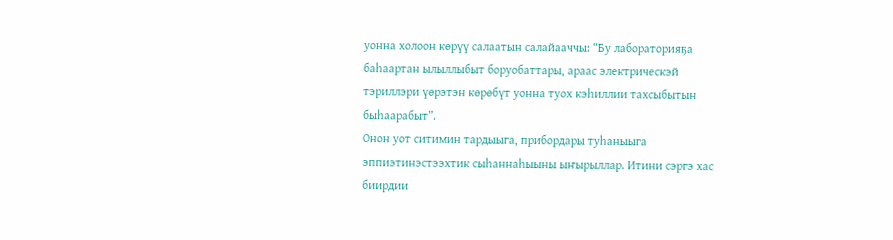уонна холоон көрүү салаатын салайааччы: “Бу лабораторияҕа баһаартан ылыллыбыт боруобаттары, араас электрическэй тэриллэри үөрэтэн көрөбүт уонна туох кэһиллии тахсыбытын быһаарабыт”.
Онон уот ситимин тардыыга, прибордары туһаныыга эппиэтинэстээхтик сыһаннаһыыны ыҥырыллар. Итини сэргэ хас биирдии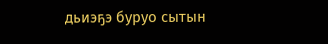дьиэҕэ буруо сытын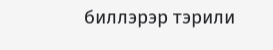биллэрэр тэрили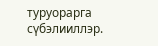туруорарга сүбэлииллэр.